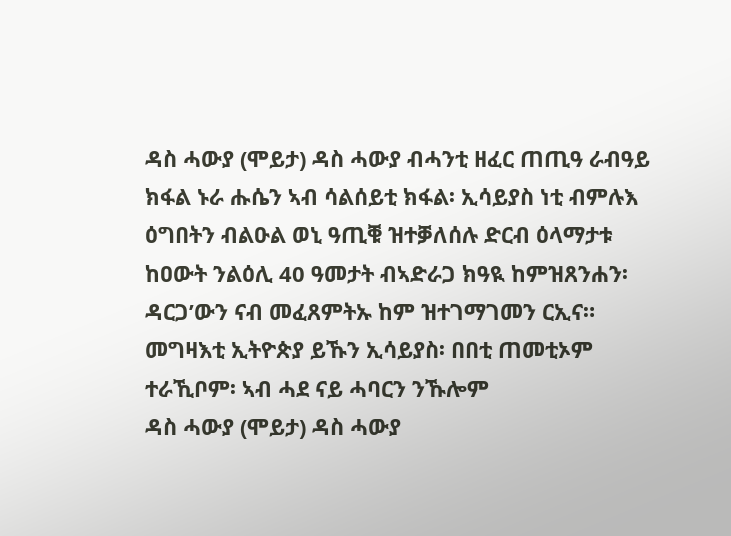ዳስ ሓውያ (ሞይታ) ዳስ ሓውያ ብሓንቲ ዘፈር ጠጢዓ ራብዓይ ክፋል ኑራ ሑሴን ኣብ ሳልሰይቲ ክፋል፡ ኢሳይያስ ነቲ ብምሉእ ዕግበትን ብልዑል ወኒ ዓጢቑ ዝተቓለሰሉ ድርብ ዕላማታቱ ከዐውት ንልዕሊ 40 ዓመታት ብኣድራጋ ክዓዪ ከምዝጸንሐን፡ ዳርጋ’ውን ናብ መፈጸምትኡ ከም ዝተገማገመን ርኢና። መግዛእቲ ኢትዮጵያ ይኹን ኢሳይያስ፡ በበቲ ጠመቲኦም ተራኺቦም፡ ኣብ ሓደ ናይ ሓባርን ንኹሎም
ዳስ ሓውያ (ሞይታ) ዳስ ሓውያ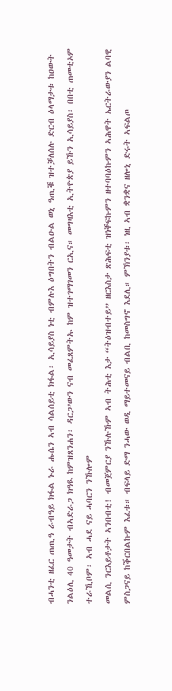ብሓንቲ ዘፈር ጠጢዓ ራብዓይ ክፋል ኑራ ሑሴን ኣብ ሳልሰይቲ ክፋል፡ ኢሳይያስ ነቲ ብምሉእ ዕግበትን ብልዑል ወኒ ዓጢቑ ዝተቓለሰሉ ድርብ ዕላማታቱ ከዐውት ንልዕሊ 40 ዓመታት ብኣድራጋ ክዓዪ ከምዝጸንሐን፡ ዳርጋ’ውን ናብ መፈጸምትኡ ከም ዝተገማገመን ርኢና። መግዛእቲ ኢትዮጵያ ይኹን ኢሳይያስ፡ በበቲ ጠመቲኦም ተራኺቦም፡ ኣብ ሓደ ናይ ሓባርን ንኹሎም
መልሲ ንርእይቶታት ኣንበብቲ! ብመጀምርያ ንኹሉኹም ኣብ ትሕቲ እታ “ትዕዝብተይ” ዘርእስታ ጽሕፍቲ ዝነቐፍኩምን ዘተባባዕኩምን ኣሕዋት ኤርትራውያን ልባዊ ምስጋናይ ከቕርበልኩም እፈቱ። ብፍላይ ድማ ንሓው ወዲ ማይተመናይ ብልቢ ከመስግኖ እደሊ። ምኽንያቱ፡ ነዚ ኣብ ቋንቋና ዘሎኒ ድሩት ኣፍልጦ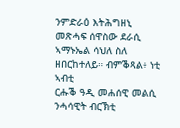ንምድራዕ እትሕግዘኒ መጽሓፍ ሰዋስው ደራሲ ኣማኑኤል ሳህለ ስለ ዘበርከተለይ። ብምቕጻል፥ ነቲ ኣብቲ
ርሑቕ ዓዲ መሐሰዊ መልሲ ንሓሳዊት ብርኽቲ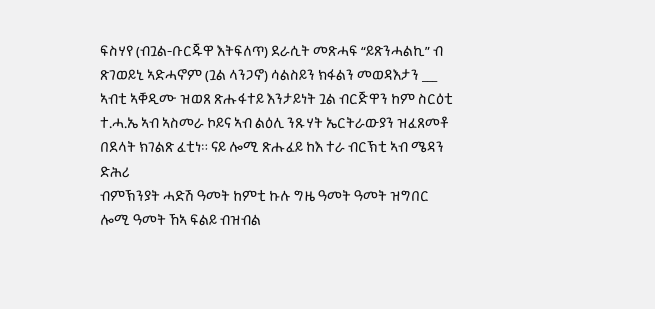ፍስሃየ (ብጓል-ቡርጁዋ እትፍለጥ) ደራሲት መጽሓፍ “ይጽንሓልኪ” ብ ጽገወይኒ ኣድሓኖም (ጓል ላንጋኖ) ሳልስይን ክፋልን መወዳእታን ___ ኣብቲ ኣቐዲሙ ዝወጸ ጽሑፋተይ እንታይነት ጓል ብርጅዋን ከም ስርዕቲ ተ.ሓ.ኤ ኣብ ኣስመራ ኮይና ኣብ ልዕሊ ንጹሃት ኤርትራውያን ዝፈጸመቶ በደላት ክገልጽ ፈቲነ። ናይ ሎሚ ጽሑፈይ ከእ ተራ ብርኽቲ ኣብ ሜዳን ድሕሪ
ብምኽንያት ሓድሽ ዓመት ከምቲ ኩሉ ግዜ ዓመት ዓመት ዝግበር ሎሚ ዓመት ኸኣ ፍልይ ብዝብል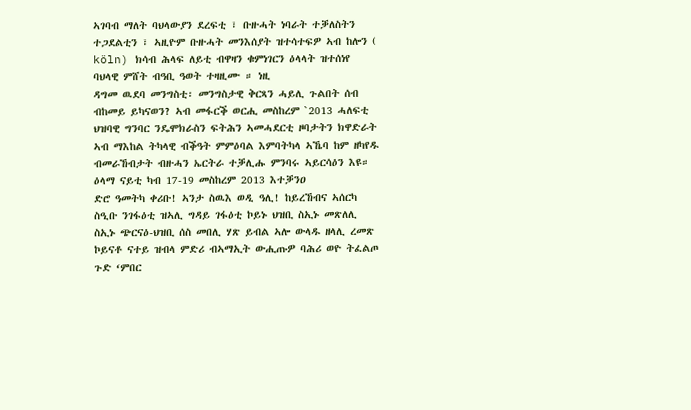ኣገባብ ማለት ባህላውያን ደረፍቲ ፣ ቡዙሓት ነባራት ተቓለስትን ተጋደልቲን ፣ ኣዚዮም ቡዙሓት መንእሰያት ዝተሳተፍዎ ኣብ ከሎን ( köln) ክሳብ ሕላፍ ለይቲ ብዋዛን ቁምነገርን ዕላላት ዝተሰነየ ባህላዊ ምሸት ብዓቢ ዓወት ተዛዚሙ ። ነዚ
ዳግመ ዉደባ መንግስቲ፡ መንግስታዊ ቅርጻን ሓይሊ ጉልበት ሰብ ብከመይ ይካናወን? ኣብ መፋርቕ ወርሒ መስከረም `2013 ሓለፍቲ ህዝባዊ ግንባር ንዴሞክራስን ፍትሕን ኣመሓደርቲ ዞባታትን ክዋድራት ኣብ ማእከል ትካላዊ ብቕዓት ምምዕባል እምባትካላ ኣኼባ ከም ዘካየዱ ብመራኸብታት ብዙሓን ኤርትራ ተቓሊሑ ምንባሩ ኣይርሳዕን እዩ። ዕላማ ናይቲ ካብ 17-19 መስከረም 2013 እተቓንዐ
ድሮ ዓመትካ ቀሪቡ! ኣንታ ስዉእ ወዲ ዓሊ! ከይረኸብና ኣሰርካ ስዒቡ ንገፋዕቲ ዝኣሊ ግዳይ ገፋዕቲ ኮይኑ ህዝቢ ስኢኑ መጽለሊ ስኢኑ ጭርናዕ-ህዝቢ ሰስ መበሊ ሃጽ ይብል ኣሎ ውላዱ ዘላሊ ረመጽ ኮይናቶ ናተይ ዝብላ ምድሪ ብኣማኢት ውሒጡዎ ባሕሪ ወዮ ትፈልጦ ጉድ ‘ምበር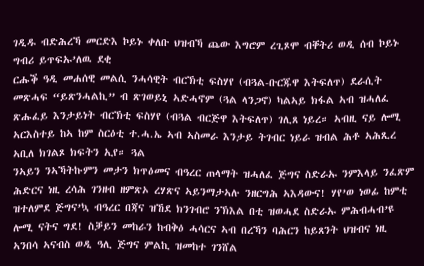ገዲዱ ብድሕረኻ መርድእ ኮይኑ ቀለቡ ህዝብኻ ጨው እግሮም ረጊጾሞ ብቐትሪ ወዲ ሰብ ኮይኑ ግብሪ ይጥፍኡ’ለዉ ደቂ
ርሑቕ ዓዲ መሐሰዊ መልሲ ንሓሳዊት ብርኽቲ ፍስሃየ (ብጓል-ቡርጁዋ እትፍለጥ) ደራሲት መጽሓፍ “ይጽንሓልኪ” ብ ጽገወይኒ ኣድሓኖም (ጓል ላንጋኖ) ካልኣይ ክፋል ኣብ ዝሓለፈ ጽሑፈይ እንታይነት ብርኽቲ ፍስሃየ (ብጓል ብርጅዋ እትፍለጥ) ገሊጸ ነይረ። ኣብዚ ናይ ሎሚ ኣርእስተይ ከኣ ከም ስርዕቲ ተ.ሓ.ኤ ኣብ ኣስመራ እንታይ ትገብር ነይራ ዝብል ሕቶ ኣሕጺረ ኣቢለ ክገልጾ ክፍትን ኢየ። ጓል
ንኣይን ንኣኻትኩምን መታን ክጥዕመና ብዓረር ጠላማት ዝሓለፈ ጅግና ስድራኡ ንምእላይ ንፈጽም ሕድርና ነዚ ረሳሕ ገንዘብ ዘምጽኦ ረሃጽና ኣይንማታኣሉ ንዘርግሕ ኣእዳውና! ሃየ’ወ ነወፊ ከምቲ ዝተለምደ ጅግና’ኳ ብዓረር በጃና ዝኸደ ክንገብሮ ንኽእል በቲ ዝወሓደ ስድራኡ ምሕብሓብ’ዩ ሎሚ ናትና ግደ! ስቓይን መከራን ከብቅዕ ሓሳርና ኣብ በረኻን ባሕርን ከይጸንት ህዝብና ነዚ ኣንበሳ ኣናብስ ወዲ ዓሊ ጅግና ምልኪ ዝመከተ ገንሸል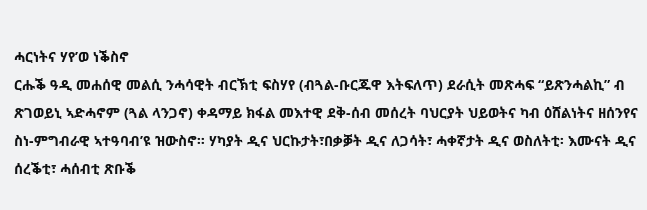ሓርነትና ሃየ’ወ ነቕስኖ
ርሑቕ ዓዲ መሐሰዊ መልሲ ንሓሳዊት ብርኽቲ ፍስሃየ (ብጓል-ቡርጁዋ እትፍለጥ) ደራሲት መጽሓፍ “ይጽንሓልኪ” ብ ጽገወይኒ ኣድሓኖም (ጓል ላንጋኖ) ቀዳማይ ክፋል መእተዊ ደቅ-ሰብ መሰረት ባህርያት ህይወትና ካብ ዕሸልነትና ዘሰንየና ስነ-ምግብራዊ ኣተዓባብ’ዩ ዝውስኖ። ሃካያት ዲና ህርኩታት፣በቃቓት ዲና ለጋሳት፣ ሓቀኛታት ዲና ወስለትቲ፡ እሙናት ዲና ሰረቕቲ፣ ሓሰብቲ ጽቡቕ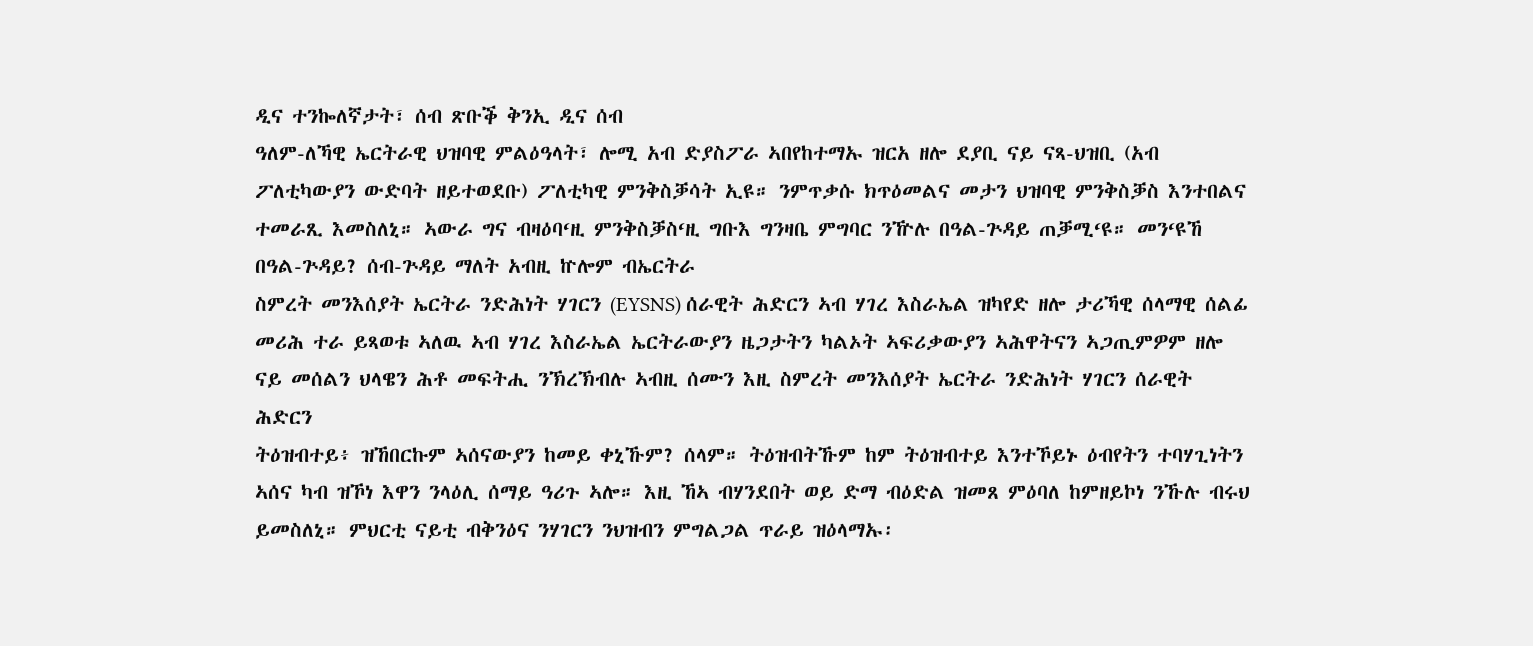ዲና ተንኰለኛታት፣ ሰብ ጽቡቕ ቅንኢ ዲና ሰብ
ዓለም-ለኻዊ ኤርትራዊ ህዝባዊ ምልዕዓላት፣ ሎሚ አብ ድያስፖራ ኣበየከተማኡ ዝርአ ዘሎ ደያቢ ናይ ናጻ-ህዝቢ (አብ ፖለቲካውያን ውድባት ዘይተወደቡ) ፖለቲካዊ ምንቅስቓሳት ኢዩ። ንምጥቃሱ ክጥዕመልና መታን ህዝባዊ ምንቅስቓስ እንተበልና ተመራጺ እመስለኒ። ኣውራ ግና ብዛዕባ‘ዚ ምንቅስቓስ‘ዚ ግቡእ ግንዛቤ ምግባር ንዅሉ በዓል-ጕዳይ ጠቓሚ‘ዩ። መን‘ዩኸ በዓል-ጕዳይ? ሰብ-ጕዳይ ማለት አብዚ ኵሎም ብኤርትራ
ስምረት መንእሰያት ኤርትራ ንድሕነት ሃገርን (EYSNS) ሰራዊት ሕድርን ኣብ ሃገረ እስራኤል ዝካየድ ዘሎ ታሪኻዊ ሰላማዊ ሰልፊ መሪሕ ተራ ይጻወቱ ኣለዉ ኣብ ሃገረ እስራኤል ኤርትራውያን ዜጋታትን ካልኦት ኣፍሪቃውያን ኣሕዋትናን ኣጋጢምዎም ዘሎ ናይ መሰልን ህላዌን ሕቶ መፍትሒ ንኽረኽብሉ ኣብዚ ሰሙን እዚ ስምረት መንእሰያት ኤርትራ ንድሕነት ሃገርን ሰራዊት ሕድርን
ትዕዝብተይ፥ ዝኸበርኩም ኣሰናውያን ከመይ ቀኒኹም? ሰላም። ትዕዝብትኹም ከም ትዕዝብተይ እንተኾይኑ ዕብየትን ተባሃጊነትን ኣሰና ካብ ዝኾነ እዋን ንላዕሊ ሰማይ ዓሪጉ ኣሎ። እዚ ኸኣ ብሃንደበት ወይ ድማ ብዕድል ዝመጸ ምዕባለ ከምዘይኮነ ንኹሉ ብሩህ ይመስለኒ። ምህርቲ ናይቲ ብቅንዕና ንሃገርን ንህዝብን ምግልጋል ጥራይ ዝዕላማኡ፡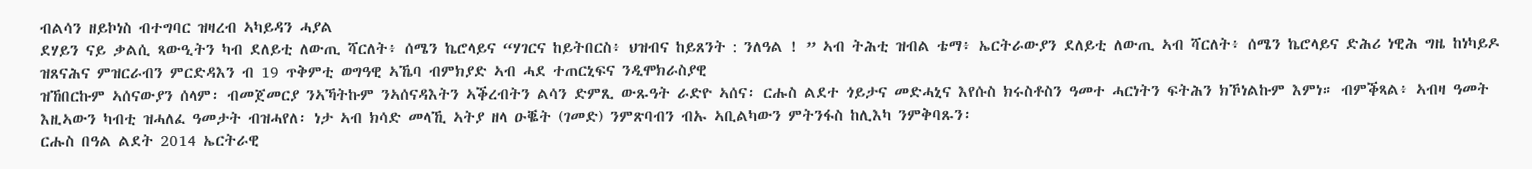ብልሳን ዘይኮነስ ብተግባር ዝዛረብ ኣካይዳን ሓያል
ደሃይን ናይ ቃልሲ ጻውዒትን ካብ ደለይቲ ለውጢ ሻርለት፥ ሰሜን ኬሮላይና “ሃገርና ከይትበርስ፥ ህዝብና ከይጸንት : ንለዓል ! ” ኣብ ትሕቲ ዝብል ቴማ፥ ኤርትራውያን ደለይቲ ለውጢ ኣብ ሻርለት፥ ሰሜን ኬሮላይና ድሕሪ ነዊሕ ግዜ ከነካይዶ ዝጸናሕና ምዝርራብን ምርድዳእን ብ 19 ጥቅምቲ ወግዓዊ ኣኼባ ብምክያድ ኣብ ሓደ ተጠርኒፍና ንዲሞክራስያዊ
ዝኸበርኩም ኣሰናውያን ሰላም፡ ብመጀመርያ ንኣኻትኩም ንኣሰናዳእትን ኣቕረብትን ልሳን ድምጺ ውጹዓት ራድዮ ኣሰና፡ ርሑስ ልደተ ጎይታና መድሓኒና እየሱስ ክሩስቶስን ዓመተ ሓርነትን ፍትሕን ክኾነልኩም እምነ። ብምቕጻል፥ ኣብዛ ዓመት እዚኣውን ካብቲ ዝሓለፈ ዓመታት ብዝሓየለ፡ ነታ ኣብ ክሳድ መላኺ ኣትያ ዘላ ዑቘት (ገመድ) ንምጽባብን ብኡ ኣቢልካውን ምትንፋስ ከሊእካ ንምቅባጹን፡
ርሑስ በዓል ልደት 2014 ኤርትራዊ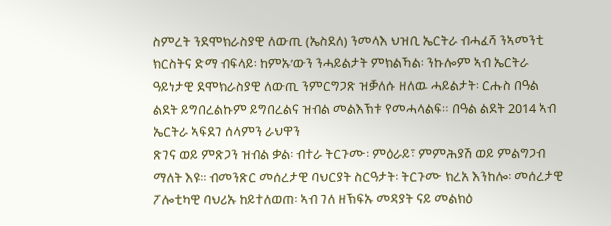ስምረት ንደሞክራስያዊ ለውጢ (ኤስደለ) ንመላእ ህዝቢ ኤርትራ ብሓፈሻ ንኣመንቲ ክርስትና ድማ ብፍላይ፡ ከምኡ’ውን ንሓይልታት ምክልኻል፡ ንኩሎም ኣብ ኤርትራ ዓይነታዊ ደሞክራስያዊ ለውጢ ንምርግጋጽ ዝቓለሱ ዘለዉ ሓይልታት፡ ርሑስ በዓል ልደት ይግበረልኩም ይግበረልና ዝብል መልእኽቱ የመሓላልፍ። በዓል ልደት 2014 ኣብ ኤርትራ ኣፍደገ ሰላምን ራህዋን
ጽገና ወይ ምጽጋን ዝብል ቃል፡ ብተራ ትርጉሙ፡ ምዕራይ፣ ምምሕያሽ ወይ ምልግጋብ ማለት እዩ፡፡ ብመንጽር መሰረታዊ ባህርያት ስርዓታት፡ ትርጉሙ ክረአ እንከሎ፡ መሰረታዊ ፖሎቲካዊ ባህሪኡ ከይተለወጠ፡ ኣብ ገለ ዘኽፍኡ መዳያት ናይ መልክዕ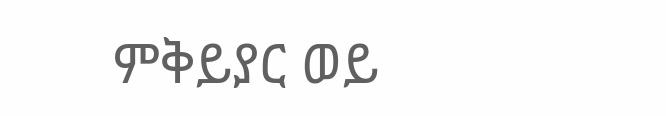ምቅይያር ወይ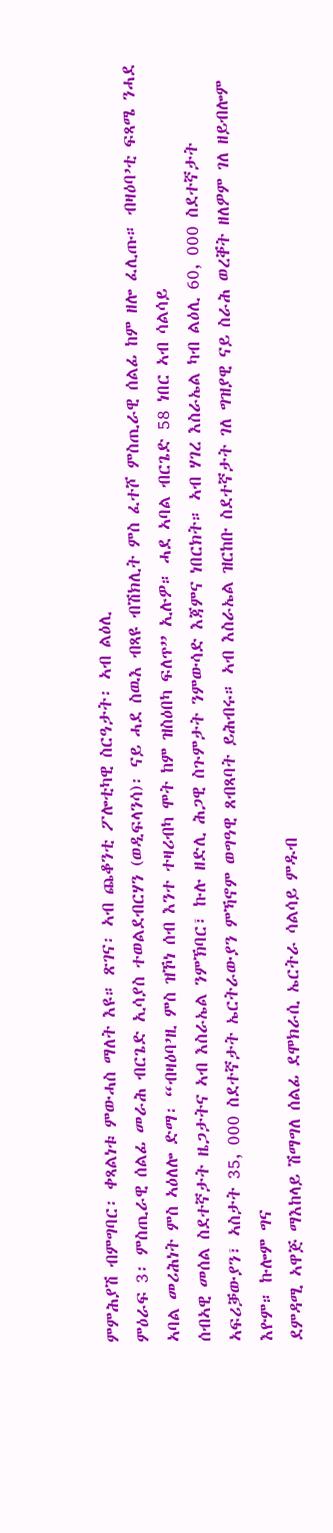ምምሕያሽ ብምግባር፡ ቀጻልነቱ ምውሓስ ማለት እዩ። ጽገና፡ ኣብ ጨቆንቲ ፖሎቲካዊ ስርዓታት፡ ኣብ ልዕሊ
ምዕራፍ 3፡ ምስጢራዊ ሰልፊ መራሕ ብርጌድ ኢሳያስ ተወልደብርሃን (ወዲፍላንሳ)፡ ናይ ሓደ ስዉእ ብጻዩ ብሽክሊት ምስ ፈተሾ ምስጢራዊ ሰልፊ ከም ዘሎ ፈሊጡ። ብዛዕባ’ቲ ፍጻሜ ንሓደ ኣባል መሪሕነት ምስ ኣዕለሎ ድማ፡ “ብዛዕባ’ዚ ምስ ዝኾነ ሰብ እንተ ተዛሪብካ ሞት ከም ዝስዕበካ ፍለጥ” ኢሉዎ። ሓደ ኣባል ብርጌድ 58 ነበር ኣብ ሳልሳይ
ሰብኣዊ መሰል ስደተኛታት ዜጋታትና ኣብ እስራኤል ንምኽባር፣ ኩሉ ዘድሊ ሕጋዊ ስጉምታት ንምውሳድ እጃምና ነበርክት። ኣብ ሃገረ እስራኤል ካብ ልዕሊ 60, 000 ስደተኛታት ኣፍሪቓውያን፣ ኣስታት 35, 000 ስደተኛታት ኤርትራውያን ምኻኖም ወግዓዊ ጸብጻባት ይሕብሩ። ኣብ እስራኤል ዝርከቡ ስደተኛታት ገለ ግዝያዊ ናይ ስራሕ ወረቐት ዘለዎም ገለ ዘይብሎም እዮም። ኩሎም ግና
ደምዳሚ ኣዋጅ ማእከላይ ሽማግለ ሰልፊ ደሞክራሲ ኤርትራ ሳልሳይ ምዱብ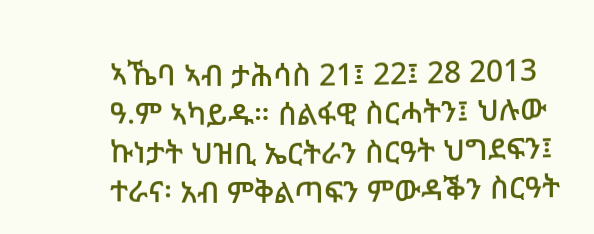ኣኼባ ኣብ ታሕሳስ 21፤ 22፤ 28 2013 ዓ.ም ኣካይዱ። ሰልፋዊ ስርሓትን፤ ህሉው ኩነታት ህዝቢ ኤርትራን ስርዓት ህግደፍን፤ ተራና፡ አብ ምቅልጣፍን ምውዳቕን ስርዓት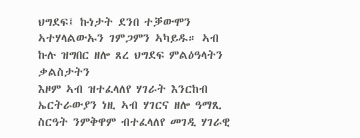ህግደፍ፤ ኩነታት ደንበ ተቓውሞን ኣተሃላልውኡን ገምጋምን ኣካይዱ። ኣብ ኩሉ ዝግበር ዘሎ ጸረ ህግደፍ ምልዕዓላትን ቃልስታትን
እዞም ኣብ ዝተፈላለየ ሃገራት እንርከብ ኤርትራውያን ነዚ ኣብ ሃገርና ዘሎ ዓማጺ ስርዓት ንምቅዋም ብተፈላለየ መገዲ ሃገራዊ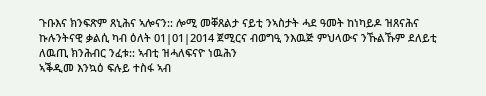ጉቡእና ክንፍጽም ጸኒሕና ኣሎናን:: ሎሚ መቐጸልታ ናይቲ ንኣስታት ሓደ ዓመት ከነካይዶ ዝጸናሕና ኩሉንትናዊ ቃልሲ ካብ ዕለት 01|01|2014 ጀሚርና ብወግዒ ንእዉጅ ምህላውና ንኹልኹም ደለይቲ ለዉጢ ክንሕብር ንፈቱ:: ኣብቲ ዝሓለፍናዮ ነዉሕን
ኣቕዲመ እንኳዕ ፍሉይ ተስፋ ኣብ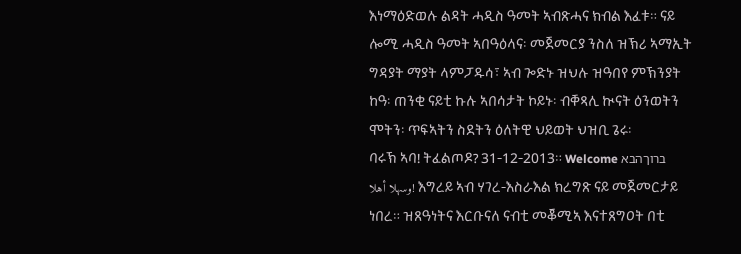እነማዕድወሉ ልዳት ሓዲስ ዓመት ኣብጽሓና ክብል እፈቱ። ናይ ሎሚ ሓዲስ ዓመት ኣበዓዕላና፡ መጀመርያ ንስለ ዝኽሪ ኣማኢት ግዳያት ማያት ላምፓዱሳ፣ ኣብ ጐድኑ ዝህሉ ዝዓበየ ምኽንያት ከዓ፡ ጠንቂ ናይቲ ኩሉ ኣበሳታት ኮይኑ፡ ብቐጻሊ ኲናት ዕንወትን ሞትን፡ ጥፍኣትን ስደትን ዕለትዊ ህይወት ህዝቢ ጌሩ፡
ባሩኽ ኣባ! ትፈልጦዶ? 31-12-2013። Welcome ברוךהבא !وسهلا أهلا እግረይ ኣብ ሃገረ-እስራእል ክረግጽ ናይ መጀመርታይ ነበረ። ዝጸዓነትና እርቡናለ ናብቲ መቖሚኣ እናተጸግዐት በቲ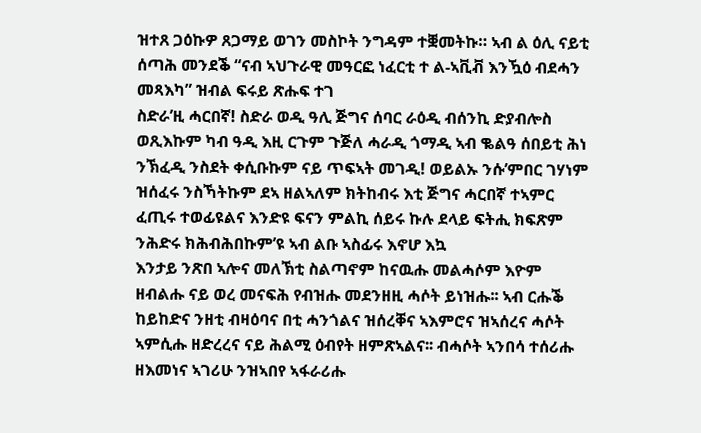ዝተጸ ጋዕኩዎ ጸጋማይ ወገን መስኮት ንግዳም ተቛመትኩ። ኣብ ል ዕሊ ናይቲ ሰጣሕ መንደቕ “ናብ ኣህጉራዊ መዓርፎ ነፈርቲ ተ ል-ኣቪቭ እንዃዕ ብደሓን መጻእካ” ዝብል ፍሩይ ጽሑፍ ተገ
ስድራ’ዚ ሓርበኛ! ስድራ ወዲ ዓሊ ጅግና ሰባር ራዕዲ ብሰንኪ ድያብሎስ ወጺእኩም ካብ ዓዲ እዚ ርጉም ጉጅለ ሓራዲ ጎማዲ ኣብ ቈልዓ ሰበይቲ ሕነ ንኽፈዲ ንስደት ቀሲቡኩም ናይ ጥፍኣት መገዲ! ወይልኡ ንሱ’ምበር ገሃነም ዝሰፈሩ ንስኻትኩም ደኣ ዘልኣለም ክትከብሩ እቲ ጅግና ሓርበኛ ተኣምር ፈጢሩ ተወፊዩልና እንድዩ ፍናን ምልኪ ሰይሩ ኩሉ ደላይ ፍትሒ ክፍጽም ንሕድሩ ክሕብሕበኩም’ዩ ኣብ ልቡ ኣስፊሩ እኖሆ እኳ
እንታይ ንጽበ ኣሎና መለኽቲ ስልጣኖም ከናዉሑ መልሓሶም እዮም ዘብልሑ ናይ ወረ መናፍሕ የብዝሑ መደንዘዚ ሓሶት ይነዝሑ፡፡ ኣብ ርሑቕ ከይከድና ንዘቲ ብዛዕባና በቲ ሓንጎልና ዝሰረቐና ኣእምሮና ዝኣሰረና ሓሶት ኣምሲሑ ዘድረረና ናይ ሕልሚ ዕብየት ዘምጽኣልና፡፡ ብሓሶት ኣንበሳ ተሰሪሑ ዘእመነና ኣገሪሁ ንዝኣበየ ኣፋራሪሑ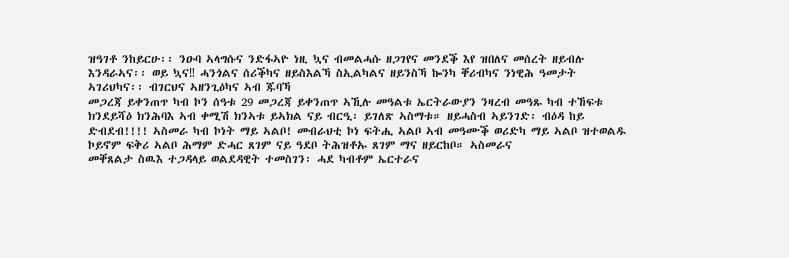ዝዓገቶ ንከይርሁ፡፡ ንዑባ ኣላግሱና ንድፋኣዮ ነዚ ኳና ብመልሓሱ ዘጋገየና መንደቕ እየ ዝበለና መሰረት ዘይብሉ እንዳራኣና፡፡ ወይ ኳና‼ ሓንጎልና ሰሪቕካና ዘይስእልኻ ስኢልካልና ዘይንስኻ ኰንካ ቐሪብካና ንነዊሕ ዓመታት ኣገሪህካና፡፡ ብገርህና ኣዘንጊዕካና ኣብ ጁባኻ
መጋረጃ ይቀንጠጥ ካብ ኮን ሰዓቱ 29 መጋረጃ ይቀንጠጥ ኣኺሉ መዓልቱ ኤርትራውያን ንዛረብ መዓጹ ካብ ተኸፍቱ ክንደይሻዕ ክንሕባእ ኣብ ቀሚሽ ክንኣቱ ይኣክል ናይ ብርዒ፡ ይገለጽ ኣስማቱ። ዘይሓስብ ኣይንገድ፡ ብዕዳ ከይ ድብደብ!!!! ኣስመራ ካብ ኮነት ማይ ኣልቦ! መብራህቲ ኮነ ፍትሒ ኣልቦ ኣብ መዓሙቕ ወሪድካ ማይ ኣልቦ ዝተወልዱ ኮይኖም ፍቅሪ ኣልቦ ሕማም ድሓር ጸገም ናይ ዓደቦ ትሕዝቶኡ ጸገም ማና ዘይርከቦ። ኣስመራና
መቐጸልታ ስዉእ ተጋዳላይ ወልደዳዊት ተመስገን፡ ሓደ ካብቶም ኤርተራና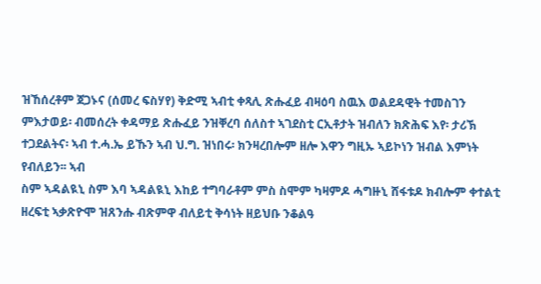ዝኸሰረቶም ጀጋኑና (ሰመረ ፍስሃየ) ቅድሚ ኣብቲ ቀጻሊ ጽሑፈይ ብዛዕባ ስዉእ ወልደዳዊት ተመስገን ምእታወይ፡ ብመሰረት ቀዳማይ ጽሑፈይ ንዝቐረባ ሰለስተ ኣገደስቲ ርኢቶታት ዝብለን ክጽሕፍ እየ፡ ታሪኽ ተጋደልትና፡ ኣብ ተ.ሓ.ኤ ይኹን ኣብ ህ.ግ. ዝነበሩ፡ ክንዛረበሎም ዘሎ እዋን ግዚኡ ኣይኮነን ዝብል እምነት የብለይን፡፡ ኣብ
ስም ኣዳልዪኒ ስም እባ ኣዳልዪኒ እከይ ተግባራቶም ምስ ስሞም ካዛምዶ ሓግዙኒ ሸፋቱዶ ክብሎም ቀተልቲ ዘረፍቲ ኣቃጽዮሞ ዝጸንሑ ብጽምዋ ብለይቲ ቅሳነት ዘይህቡ ንቆልዓ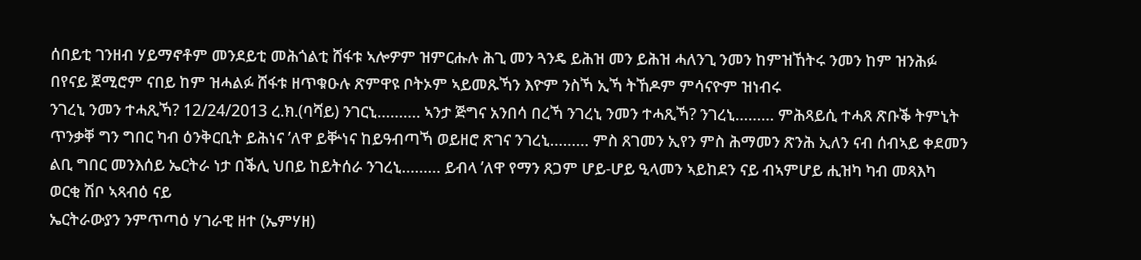ሰበይቲ ገንዘብ ሃይማኖቶም መንደይቲ መሕጎልቲ ሸፋቱ ኣሎዎም ዝምርሑሉ ሕጊ መን ጓንዴ ይሕዝ መን ይሕዝ ሓለንጊ ንመን ከምዝኸትሩ ንመን ከም ዝንሕፉ በየናይ ጀሚሮም ናበይ ከም ዝሓልፉ ሸፋቱ ዘጥቁዑሉ ጽምዋዩ ቦትኦም ኣይመጹኻን እዮም ንስኻ ኢኻ ትኸዶም ምሳናዮም ዝነብሩ
ንገረኒ ንመን ተሓጺኻ? 12/24/2013 ረ.ክ.(ባሻይ) ንገርኒ………. ኣንታ ጅግና አንበሳ በረኻ ንገረኒ ንመን ተሓጺኻ? ንገረኒ……… ምሕጻይሲ ተሓጸ ጽቡቕ ትምኒት ጥንቃቐ ግን ግበር ካብ ዕንቅርቢት ይሕነና ’ለዋ ይቝነና ከይዓብጣኻ ወይዘሮ ጽገና ንገረኒ……… ምስ ጸገመን ኢየን ምስ ሕማመን ጽንሕ ኢለን ናብ ሰብኣይ ቀደመን ልቢ ግበር መንእሰይ ኤርትራ ነታ በቕሊ ህበይ ከይትሰራ ንገረኒ……… ይብላ ’ለዋ የማን ጸጋም ሆይ-ሆይ ዒላመን ኣይከደን ናይ ብኣምሆይ ሒዝካ ካብ መጻእካ ወርቂ ሽቦ ኣጻብዕ ናይ
ኤርትራውያን ንምጥጣዕ ሃገራዊ ዘተ (ኤምሃዘ)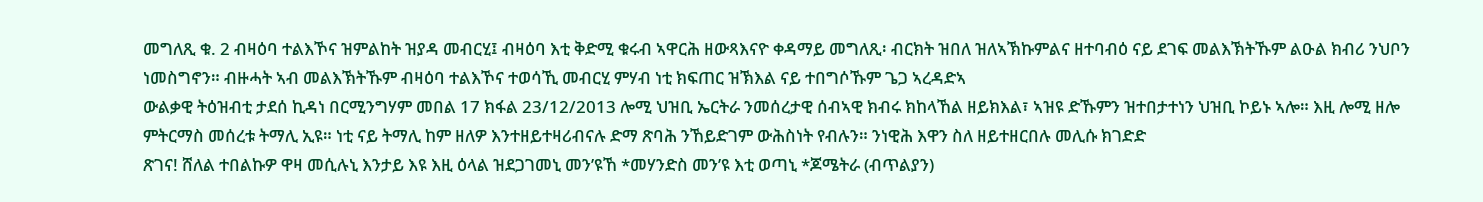መግለጺ ቁ. 2 ብዛዕባ ተልእኾና ዝምልከት ዝያዳ መብርሂ፤ ብዛዕባ እቲ ቅድሚ ቁሩብ ኣዋርሕ ዘውጻእናዮ ቀዳማይ መግለጺ፡ ብርክት ዝበለ ዝለኣኽኩምልና ዘተባብዕ ናይ ደገፍ መልእኽትኹም ልዑል ክብሪ ንህቦን ነመስግኖን። ብዙሓት ኣብ መልእኽትኹም ብዛዕባ ተልእኾና ተወሳኺ መብርሂ ምሃብ ነቲ ክፍጠር ዝኽእል ናይ ተበግሶኹም ጌጋ ኣረዳድኣ
ውልቃዊ ትዕዝብቲ ታደሰ ኪዳነ በርሚንግሃም መበል 17 ክፋል 23/12/2013 ሎሚ ህዝቢ ኤርትራ ንመሰረታዊ ሰብኣዊ ክብሩ ክከላኸል ዘይክእል፣ ኣዝዩ ድኹምን ዝተበታተነን ህዝቢ ኮይኑ ኣሎ። እዚ ሎሚ ዘሎ ምትርማስ መሰረቱ ትማሊ ኢዩ። ነቲ ናይ ትማሊ ከም ዘለዎ እንተዘይተዛሪብናሉ ድማ ጽባሕ ንኸይድገም ውሕስነት የብሉን። ንነዊሕ እዋን ስለ ዘይተዘርበሉ መሊሱ ክገድድ
ጽገና! ሸለል ተበልኩዎ ዋዛ መሲሉኒ እንታይ እዩ እዚ ዕላል ዝደጋገመኒ መን’ዩኸ *መሃንድስ መን’ዩ እቲ ወጣኒ *ጆሜትራ (ብጥልያን)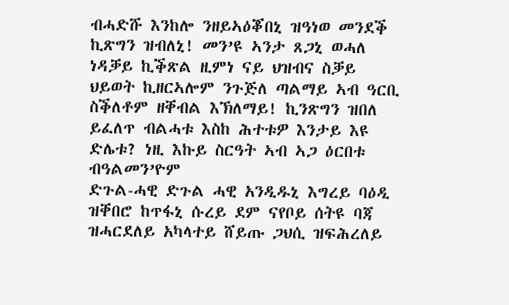ብሓድሹ እንከሎ ንዘይኣዕቖበኒ ዝዓነወ መንደቕ ኪጽግን ዝብለኒ! መን’ዩ ኣንታ ጸጋኒ ወሓለ ነዳቓይ ኪቕጽል ዚምነ ናይ ህዝብና ስቓይ ህይወት ኪዘርኣሎም ንጉጅለ ጣልማይ ኣብ ዓርቢ ስቕለቶም ዘቐብል እኽለማይ! ኪንጽግን ዝበለ ይፈለጥ ብልሓቱ እስከ ሕተቱዎ እንታይ እዩ ድሌቱ? ነዚ እኩይ ስርዓት ኣብ ኣጋ ዕርበቱ ብዓልመን’ዮም
ድጉል-ሓዊ ድጉል ሓዊ አንዲዱኒ እግረይ ባዕዲ ዝቐበሮ ከጥፋኒ ሱረይ ደም ናየቦይ ሰትዩ ባጃ ዝሓርደለይ አካላተይ ሸይጡ ጋህሲ ዝፍሕረለይ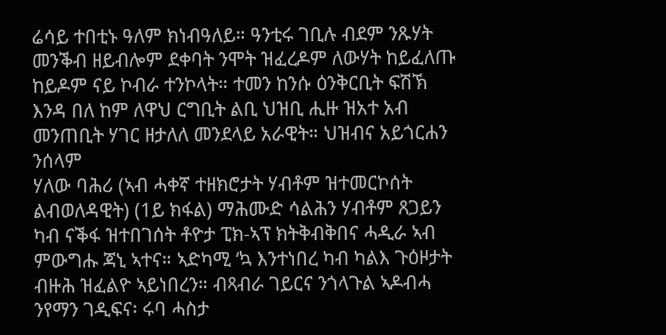ሬሳይ ተበቲኑ ዓለም ክነብዓለይ። ዓንቲሩ ገቢሉ ብደም ንጹሃት መንቕብ ዘይብሎም ደቀባት ንሞት ዝፈረዶም ለውሃት ከይፈለጡ ከይዶም ናይ ኮብራ ተንኮላት። ተመን ከንሱ ዕንቅርቢት ፍሽኽ እንዳ በለ ከም ለዋህ ርግቢት ልቢ ህዝቢ ሒዙ ዝአተ አብ መንጠቢት ሃገር ዘታለለ መንደላይ አራዊት። ህዝብና አይጎርሐን ንሰላም
ሃለው ባሕሪ (ኣብ ሓቀኛ ተዘክሮታት ሃብቶም ዝተመርኮሰት ልብወለዳዊት) (1ይ ክፋል) ማሕሙድ ሳልሕን ሃብቶም ጸጋይን ካብ ናቕፋ ዝተበገሰት ቶዮታ ፒክ-ኣፕ ክትቅብቅበና ሓዲራ ኣብ ምውግሑ ጃኒ ኣተና። ኣድካሚ ‘ኳ እንተነበረ ካብ ካልእ ጉዕዞታት ብዙሕ ዝፈልዮ ኣይነበረን። ብጻብራ ገይርና ንጎላጉል ኣዶብሓ ንየማን ገዲፍና፡ ሩባ ሓስታ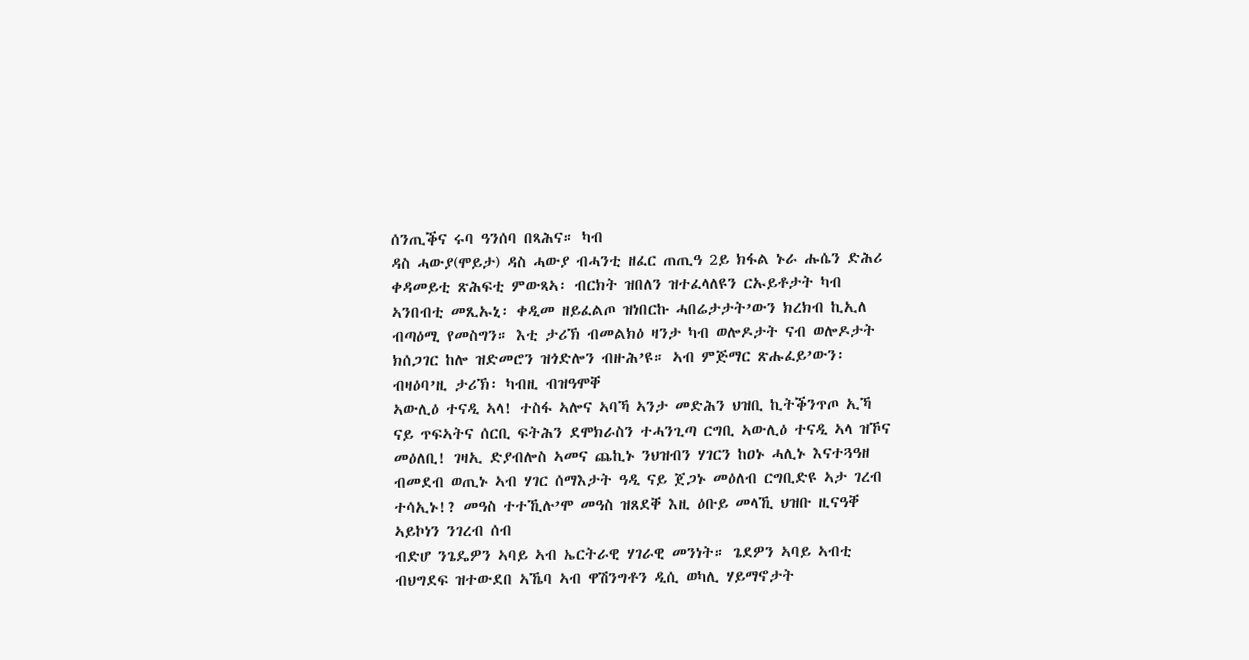ሰንጢቕና ሩባ ዓንሰባ በጻሕና። ካብ
ዳስ ሓውያ(ሞይታ) ዳስ ሓውያ ብሓንቲ ዘፈር ጠጢዓ 2ይ ክፋል ኑራ ሑሴን ድሕሪ ቀዳመይቲ ጽሕፍቲ ምውጻኣ፡ ብርክት ዝበለን ዝተፈላለዩን ርኡይቶታት ካብ ኣንበብቲ መጺኡኒ፡ ቀዲመ ዘይፈልጦ ዝነበርኩ ሓበሬታታት’ውን ክረክብ ኪኢለ ብጣዕሚ የመስግን። እቲ ታሪኽ ብመልክዕ ዛንታ ካብ ወሎዶታት ናብ ወሎዶታት ክሰጋገር ከሎ ዝድመሮን ዝጎድሎን ብዙሕ’ዩ። ኣብ ምጅማር ጽሑፈይ’ውን፡ ብዛዕባ’ዚ ታሪኽ፡ ካብዚ ብዝዓሞቐ
ኣውሊዕ ተናዲ ኣላ! ተስፋ ኣሎና ኣባኻ ኣንታ መድሕን ህዝቢ ኪትቕንጥጦ ኢኻ ናይ ጥፍኣትና ሰርቢ ፍትሕን ደሞክራስን ተሓንጊጣ ርግቢ ኣውሊዕ ተናዲ ኣላ ዝኾና መዕለቢ! ገዛኢ ድያብሎስ ኣመና ጨኪኑ ንህዝብን ሃገርን ከዐኑ ሓሊኑ እናተጓዓዘ ብመደብ ወጢኑ ኣብ ሃገር ሰማእታት ዓዲ ናይ ጀጋኑ መዕለብ ርግቢድዩ ኣታ ገረብ ተሳኢኑ!? መዓስ ተተኺሉ’ሞ መዓስ ዝጸደቐ እዚ ዕቡይ መላኺ ህዝቡ ዚናዓቐ ኣይኮነን ንገረብ ሰብ
ብድሆ ንጌዴዎን ኣባይ ኣብ ኤርትራዊ ሃገራዊ መንነት። ጌደዎን ኣባይ ኣብቲ ብህግደፍ ዝተውደበ ኣኼባ ኣብ ዋሽንግቶን ዲሲ ወካሊ ሃይማኖታት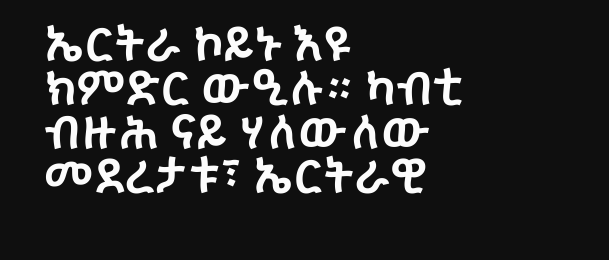ኤርትራ ኮይኑ እዩ ክምድር ውዒሉ። ካብቲ ብዙሕ ናይ ሃለውለው መደረታቱ፣ ኤርትራዊ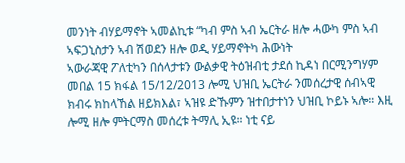መንነት ብሃይማኖት ኣመልኪቱ “ካብ ምስ ኣብ ኤርትራ ዘሎ ሓውካ ምስ ኣብ ኣፍጋኒስታን ኣብ ሽወደን ዘሎ ወዲ ሃይማኖትካ ሕውነት
ኣውራጃዊ ፖለቲካን በሰላታቱን ውልቃዊ ትዕዝብቲ ታደሰ ኪዳነ በርሚንግሃም መበል 15 ክፋል 15/12/2013 ሎሚ ህዝቢ ኤርትራ ንመሰረታዊ ሰብኣዊ ክብሩ ክከላኸል ዘይክእል፣ ኣዝዩ ድኹምን ዝተበታተነን ህዝቢ ኮይኑ ኣሎ። እዚ ሎሚ ዘሎ ምትርማስ መሰረቱ ትማሊ ኢዩ። ነቲ ናይ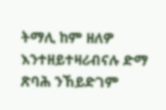ትማሊ ከም ዘለዎ እንተዘይተዛሪብናሉ ድማ ጽባሕ ንኸይድገም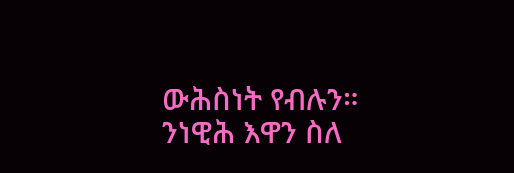ውሕስነት የብሉን። ንነዊሕ እዋን ስለ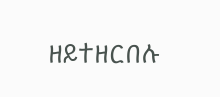ዘይተዘርበሉ